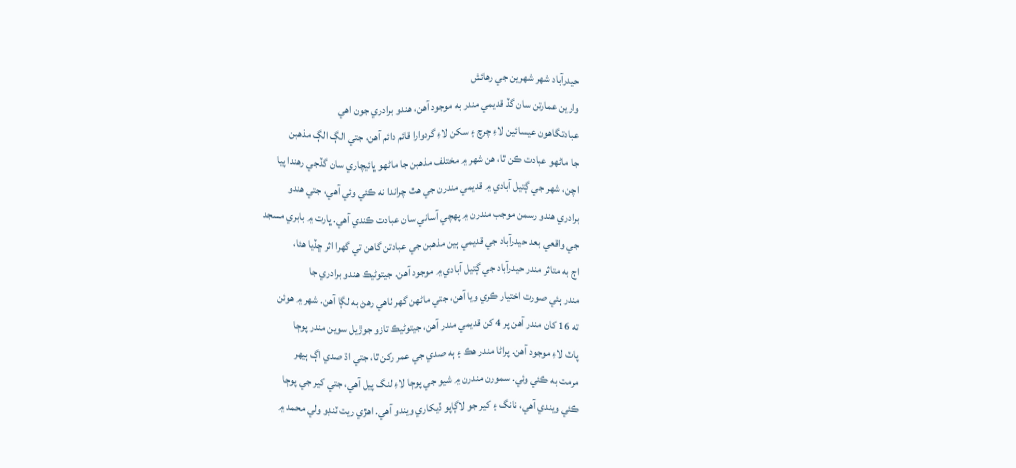حيدرآباد شهر شهرين جي رهائش
وارين عمارتن سان گڏ قديمي مندر به موجود آهن، هندو برادري جون اهي
عبادتگاهون عيسائين لاءِ چرچ ۽ سکن لاءِ گردوارا قائم دائم آهن، جتي الڳ الڳ مذهبن
جا ماڻهو عبادت ڪن ٿا، هن شهر ۾ مختلف مذهبن جا ماڻهو ڀائيچاري سان گڏجي رهندا پيا
اچن، شهر جي ڳتيل آبادي ۾ قديمي مندرن جي هٿ چراندا نه ڪئي وئي آهي، جتي هندو
برادري هندو رسمن موجب مندرن ۾ پهچي آساني سان عبادت ڪندي آهي. ڀارت ۾ بابري مسجد
جي واقعي بعد حيدرآباد جي قديمي ٻين مذهبن جي عبادتن گاهن تي گهرا اثر ڇڏيا هئا،
اڄ به متاثر مندر حيدرآباد جي ڳتيل آبادي ۾ موجود آهن. جيتوڻيڪ هندو برادري جا
مندر ٻئي صورت اختيار ڪري ويا آهن، جتي ماڻهن گهر ٺاهي رهڻ به لڳا آهن. شهر ۾ هوئن
ته 16 کان مندر آهن پر 4 کن قديمي مندر آهن، جيتوڻيڪ تازو جوڙيل سوين مندر پوڄا
پاٽ لاءِ موجود آهن. پراڻا مندر هڪ ۽ ٻه صدي جي عمر رکن ٿا، جتي اڌ صدي اڳ ٻيهر
مرمت به ڪئي وئي. سمورن مندرن ۾ شيو جي پوڄا لاءِ لنگ پيل آهي، جتي کير جي پوڄا
ڪئي ويندي آهي، نانگ ۽ کير جو لاڳاپو ڏيکاري ويندو آهي. اهڙي ريت ٽنڊو ولي محمد ۾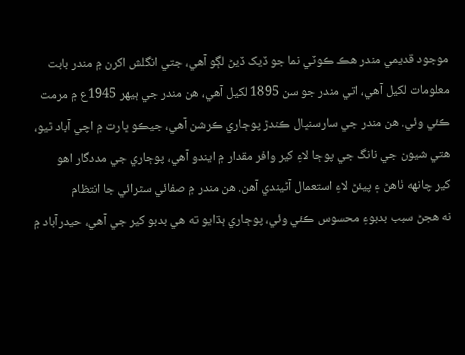موجود قديمي مندر هڪ ڪوٽي نما جو ڏيک ڏيڻ لڳو آهي، جتي انگلش اکرن ۾ مندر بابت
معلومات لکيل آهي، اتي مندر جو سن 1895 لکيل آهي، هن مندر جي ٻيهر 1945ع ۾ مرمت
ڪئي وئي. هن مندر جي سارسنڀال ڪندڙ پوڄاري ڪرشن آهي، جيڪو ڀارت ۾ اچي آباد ٿيو،
هتي شيون جي نانگ جي پوڄا لاءِ کير وافر مقدار ۾ ايندو آهي، پوڄاري جي مددگار اهو
کير چانهه ٺاهڻ ۽ پيئڻ لاءِ استعمال آڻيندي آهن. هن مندر ۾ صفائي سٿرائي جا انتظام
نه هجڻ سبب بدبوءِ محسوس ڪئي وئي، پوڄاري ٻڌايو ته هي بدبو کير جي آهي، حيدرآباد ۾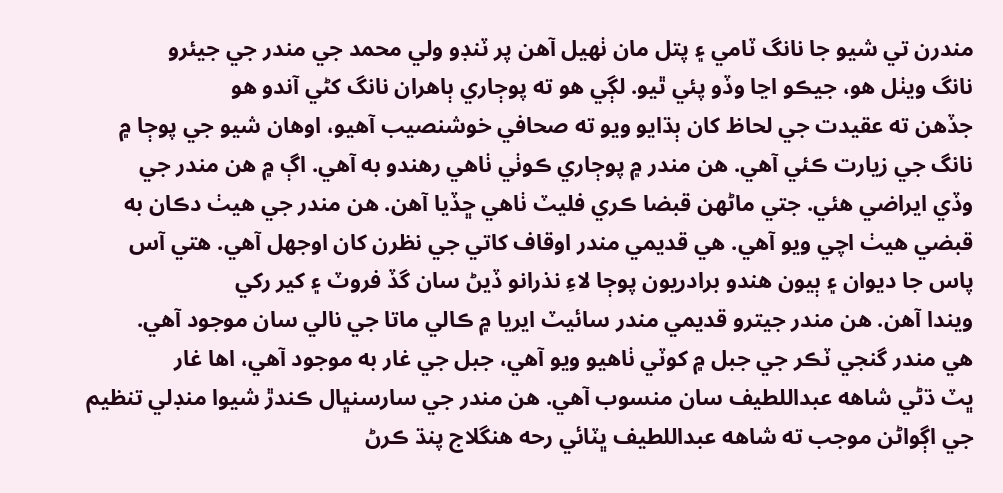مندرن تي شيو جا نانگ ٽامي ۽ پتل مان ٺهيل آهن پر ٽنڊو ولي محمد جي مندر جي جيئرو
نانگ ويٺل هو، جيڪو اڃا وڏو پئي ٿيو. لڳي هو ته پوڄاري ٻاهران نانگ کڻي آندو هو
جڏهن ته عقيدت جي لحاظ کان ٻڌايو ويو ته صحافي خوشنصيب آهيو، اوهان شيو جي پوڄا ۾
نانگ جي زيارت ڪئي آهي. هن مندر ۾ پوڄاري ڪوٺي ٺاهي رهندو به آهي. اڳ ۾ هن مندر جي
وڏي ايراضي هئي. جتي ماڻهن قبضا ڪري فليٽ ٺاهي ڇڏيا آهن. هن مندر جي هيٺ دڪان به
قبضي هيٺ اچي ويو آهي. هي قديمي مندر اوقاف کاتي جي نظرن کان اوجهل آهي. هتي آس
پاس جا ديوان ۽ ٻيون هندو برادريون پوڄا لاءِ نذرانو ڏيڻ سان گڏ فروٽ ۽ کير رکي
ويندا آهن. هن مندر جيترو قديمي مندر سائيٽ ايريا ۾ ڪالي ماتا جي نالي سان موجود آهي.
هي مندر گنجي ٽڪر جي جبل ۾ کوٽي ٺاهيو ويو آهي، جبل جي غار به موجود آهي، اها غار
ڀٽ ڌڻي شاهه عبداللطيف سان منسوب آهي. هن مندر جي سارسنڀال ڪندڙ شيوا منڊلي تنظيم
جي اڳواڻن موجب ته شاهه عبداللطيف ڀٽائي رحه هنگلاج پنڌ ڪرڻ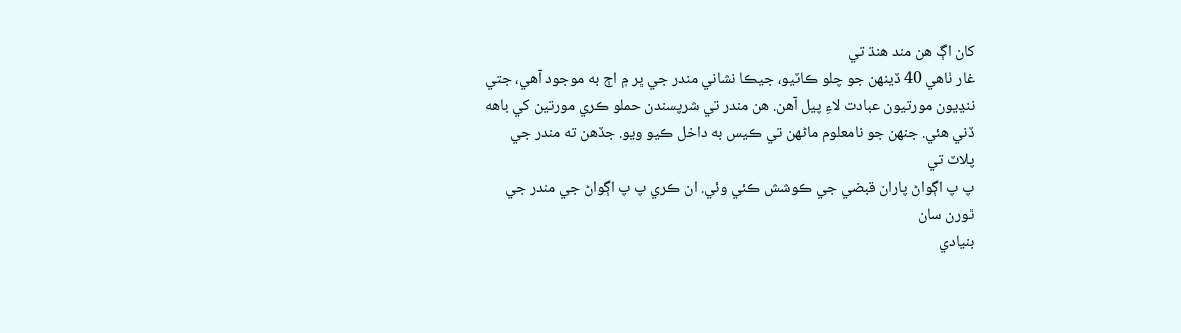کان اڳ هن مند هنڌ تي
غار ٺاهي 40 ڏينهن جو چلو ڪاٽيو، جيڪا نشاني مندر جي ڀر ۾ اڄ به موجود آهي، جتي
ننڍيون مورتيون عبادت لاءِ پيل آهن. هن مندر تي شرپسندن حملو ڪري مورتين کي باهه
ڏني هئي. جنهن جو نامعلوم ماڻهن تي ڪيس به داخل ڪيو ويو. جڏهن ته مندر جي پلاٽ تي
پ پ اڳواڻ پاران قبضي جي ڪوشش ڪئي وئي. ان ڪري پ پ اڳواڻ جي مندر جي ٿورن سان
بنيادي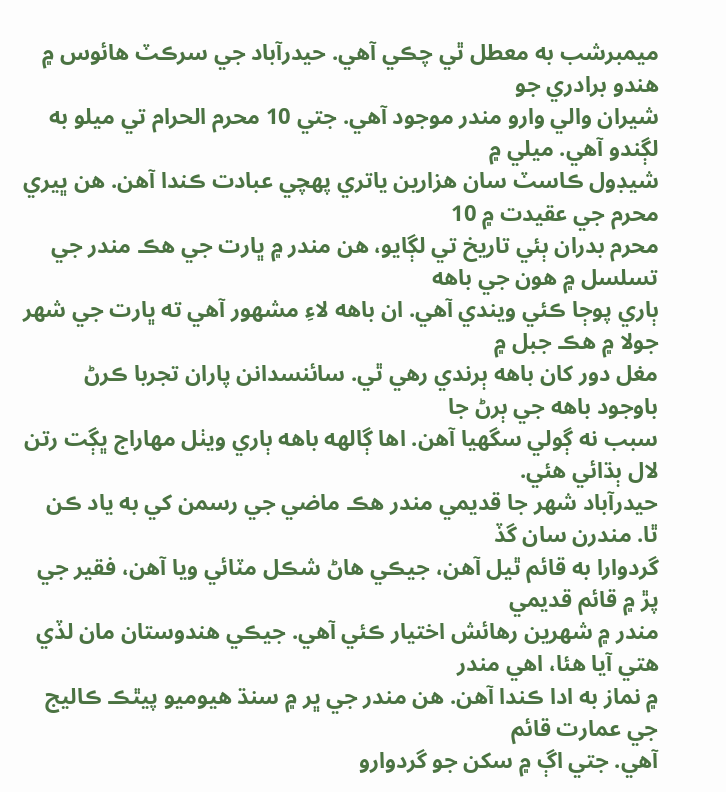ميمبرشب به معطل ٿي چڪي آهي. حيدرآباد جي سرڪٽ هائوس ۾ هندو برادري جو
شيران والي وارو مندر موجود آهي. جتي 10 محرم الحرام تي ميلو به لڳندو آهي. ميلي ۾
شيڊول ڪاسٽ سان هزارين ياتري پهچي عبادت ڪندا آهن. هن ڀيري محرم جي عقيدت ۾ 10
محرم بدران ٻئي تاريخ تي لڳايو، هن مندر ۾ ڀارت جي هڪ مندر جي تسلسل ۾ هون جي باهه
ٻاري پوڄا ڪئي ويندي آهي. ان باهه لاءِ مشهور آهي ته ڀارت جي شهر جولا ۾ هڪ جبل ۾
مغل دور کان باهه ٻرندي رهي ٿي. سائنسدانن پاران تجربا ڪرڻ باوجود باهه جي ٻرڻ جا
سبب نه ڳولي سگهيا آهن. اها ڳالهه باهه ٻاري ويٺل مهاراج ڀڳت رتن لال ٻڌائي هئي.
حيدرآباد شهر جا قديمي مندر هڪ ماضي جي رسمن کي به ياد ڪن ٿا. مندرن سان گڏ
گردوارا به قائم ٿيل آهن، جيڪي هاڻ شڪل مٽائي ويا آهن، فقير جي پڙ ۾ قائم قديمي
مندر ۾ شهرين رهائش اختيار ڪئي آهي. جيڪي هندوستان مان لڏي هتي آيا هئا، اهي مندر
۾ نماز به ادا ڪندا آهن. هن مندر جي ڀر ۾ سنڌ هيوميو پيٿڪ ڪاليج جي عمارت قائم
آهي. جتي اڳ ۾ سکن جو گردوارو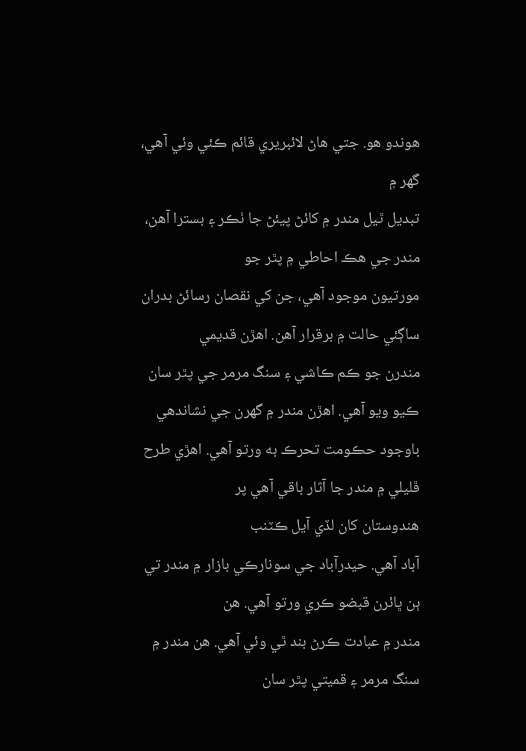هوندو هو. جتي هاڻ لائبريري قائم ڪئي وئي آهي، گهر ۾
تبديل ٿيل مندر ۾ کائڻ پيئڻ جا ٺڪر ۽ بسترا آهن، مندر جي هڪ احاطي ۾ پٿر جو
مورتيون موجود آهي، جن کي نقصان رسائڻ بدران ساڳئي حالت ۾ برقرار آهن. اهڙن قديمي
مندرن جو ڪم ڪاشي ۽ سنگ مرمر جي پٿر سان ڪيو ويو آهي. اهڙن مندر ۾ گهرن جي نشاندهي
باوجود حڪومت تحرڪ به ورتو آهي. اهڙي طرح ڦليلي ۾ مندر جا آثار باقي آهي پر
هندوستان کان لڏي آيل ڪٽنب
آباد آهي. حيدرآباد جي سونارڪي بازار ۾ مندر تي ٻن ڀائرن قبضو ڪري ورتو آهي. هن
مندر ۾ عبادت ڪرڻ بند ٿي وئي آهي. هن مندر ۾ سنگ مرمر ۽ قميتي پٿر سان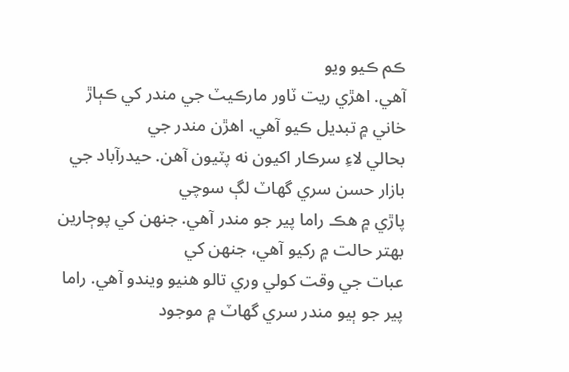ڪم ڪيو ويو
آهي. اهڙي ريت ٽاور مارڪيٽ جي مندر کي ڪٻاڙ خاني ۾ تبديل ڪيو آهي. اهڙن مندر جي
بحالي لاءِ سرڪار اکيون نه پٽيون آهن. حيدرآباد جي بازار حسن سري گهاٽ لڳ سوچي
پاڙي ۾ هڪ راما پير جو مندر آهي. جنهن کي پوڄارين بهتر حالت ۾ رکيو آهي، جنهن کي
عبات جي وقت کولي وري تالو هنيو ويندو آهي. راما پير جو ٻيو مندر سري گهاٽ ۾ موجود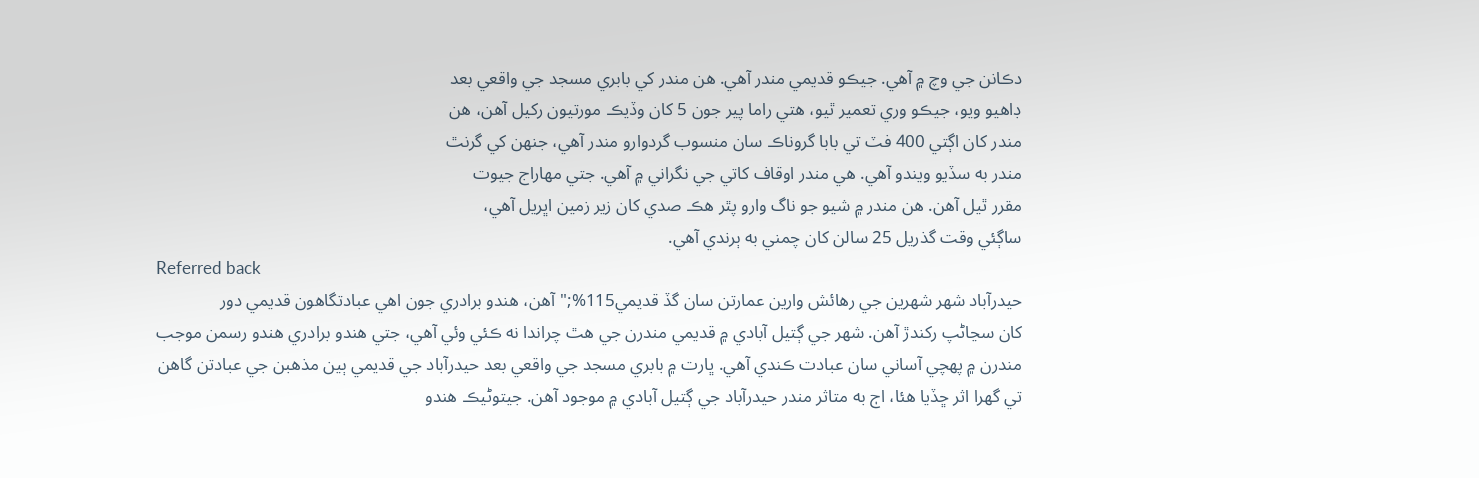دڪانن جي وچ ۾ آهي. جيڪو قديمي مندر آهي. هن مندر کي بابري مسجد جي واقعي بعد
ڊاهيو ويو، جيڪو وري تعمير ٿيو، هتي راما پير جون 5 کان وڏيڪ مورتيون رکيل آهن، هن
مندر کان اڳتي 400 فٽ تي بابا گروناڪ سان منسوب گردوارو مندر آهي، جنهن کي گرنٿ
مندر به سڏيو ويندو آهي. هي مندر اوقاف کاتي جي نگراني ۾ آهي. جتي مهاراج جيوت
مقرر ٿيل آهن. هن مندر ۾ شيو جو ناگ وارو پٿر هڪ صدي کان زير زمين اڀريل آهي،
ساڳئي وقت گذريل 25 سالن کان چمني به ٻرندي آهي.
Referred back
حيدرآباد شهر شهرين جي رهائش وارين عمارتن سان گڏ قديمي115%;"آهن، هندو برادري جون اهي عبادتگاهون قديمي دور
کان سڃاڻپ رکندڙ آهن. شهر جي ڳتيل آبادي ۾ قديمي مندرن جي هٿ چراندا نه ڪئي وئي آهي، جتي هندو برادري هندو رسمن موجب مندرن ۾ پهچي آساني سان عبادت ڪندي آهي. ڀارت ۾ بابري مسجد جي واقعي بعد حيدرآباد جي قديمي ٻين مذهبن جي عبادتن گاهن تي گهرا اثر ڇڏيا هئا، اڄ به متاثر مندر حيدرآباد جي ڳتيل آبادي ۾ موجود آهن. جيتوڻيڪ هندو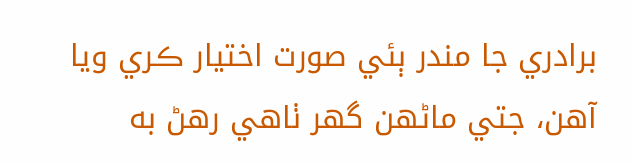برادري جا مندر ٻئي صورت اختيار ڪري ويا آهن، جتي ماڻهن گهر ٺاهي رهڻ به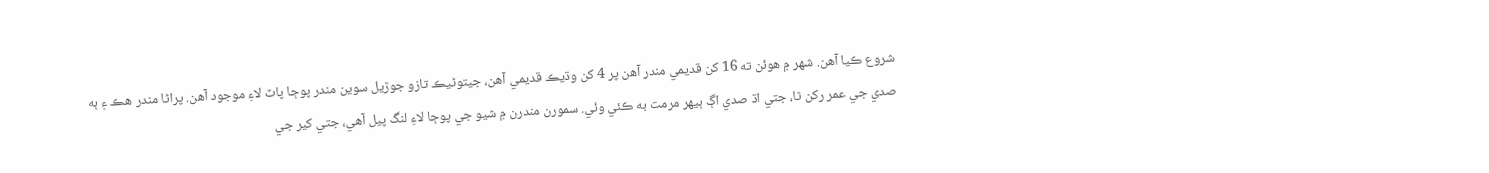شروع ڪيا آهن. شهر ۾ هوئن ته 16 کن قديمي مندر آهن پر 4 کن وڌيڪ قديمي آهن، جيتوڻيڪ تازو جوڙيل سوين مندر پوڄا پاٽ لاءِ موجود آهن. پراڻا مندر هڪ ۽ ٻه صدي جي عمر رکن ٿا، جتي اڌ صدي اڳ ٻيهر مرمت به ڪئي وئي. سمورن مندرن ۾ شيو جي پوڄا لاءِ لنگ پيل آهي، جتي کير جي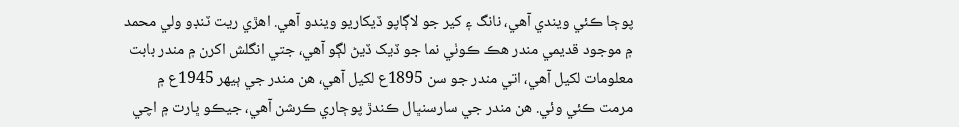پوڄا ڪئي ويندي آهي، نانگ ۽ کير جو لاڳاپو ڏيکاريو ويندو آهي. اهڙي ريت ٽنڊو ولي محمد ۾ موجود قديمي مندر هڪ ڪوٺي نما جو ڏيک ڏيڻ لڳو آهي، جتي انگلش اکرن ۾ مندر بابت معلومات لکيل آهي، اتي مندر جو سن 1895ع لکيل آهي، هن مندر جي ٻيهر 1945ع ۾ مرمت ڪئي وئي. هن مندر جي سارسنڀال ڪندڙ پوڄاري ڪرشن آهي، جيڪو ڀارت ۾ اچي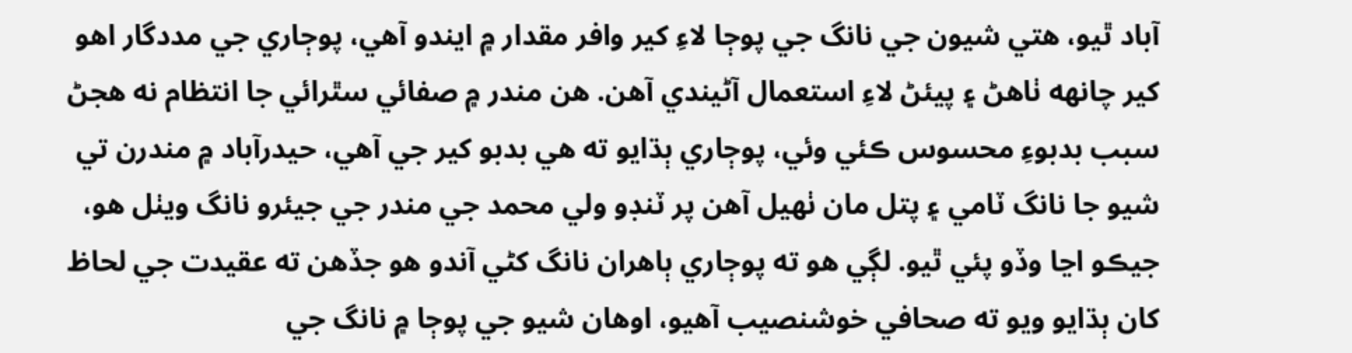آباد ٿيو، هتي شيون جي نانگ جي پوڄا لاءِ کير وافر مقدار ۾ ايندو آهي، پوڄاري جي مددگار اهو کير چانهه ٺاهڻ ۽ پيئڻ لاءِ استعمال آڻيندي آهن. هن مندر ۾ صفائي سٿرائي جا انتظام نه هجڻ سبب بدبوءِ محسوس ڪئي وئي، پوڄاري ٻڌايو ته هي بدبو کير جي آهي، حيدرآباد ۾ مندرن تي شيو جا نانگ ٽامي ۽ پتل مان ٺهيل آهن پر ٽنڊو ولي محمد جي مندر جي جيئرو نانگ ويٺل هو، جيڪو اڃا وڏو پئي ٿيو. لڳي هو ته پوڄاري ٻاهران نانگ کڻي آندو هو جڏهن ته عقيدت جي لحاظ کان ٻڌايو ويو ته صحافي خوشنصيب آهيو، اوهان شيو جي پوڄا ۾ نانگ جي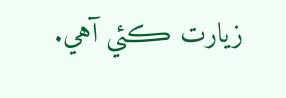زيارت ڪئي آهي.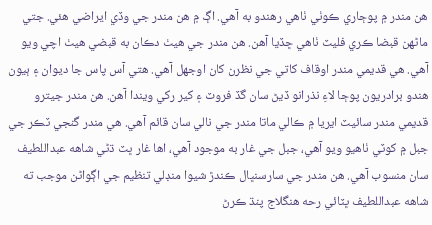هن مندر ۾ پوڄاري ڪوٺي ٺاهي رهندو به آهي. اڳ ۾ هن مندر جي وڏي ايراضي هئي. جتي ماڻهن قبضا ڪري فليٽ ٺاهي ڇڏيا آهن. هن مندر جي هيٺ دڪان به قبضي هيٺ اچي ويو آهي. هي قديمي مندر اوقاف کاتي جي نظرن کان اوجهل آهي. هتي آس پاس جا ديوان ۽ ٻيون هندو برادريون پوڄا لاءِ نذرانو ڏيڻ سان گڏ فروٽ ۽ کير رکي ويندا آهن. هن مندر جيترو قديمي مندر سائيٽ ايريا ۾ ڪالي ماتا مندر جي نالي سان قائم آهي. هي مندر گنجي ٽڪر جي جبل ۾ کوٽي ٺاهيو ويو آهي، جبل جي غار به موجود آهي، اها غار ڀٽ ڌڻي شاهه عبداللطيف سان منسوب آهي. هن مندر جي سارسنڀال ڪندڙ شيوا منڊلي تنظيم جي اڳواڻن موجب ته شاهه عبداللطيف ڀٽائي رحه هنگلاج پنڌ ڪرڻ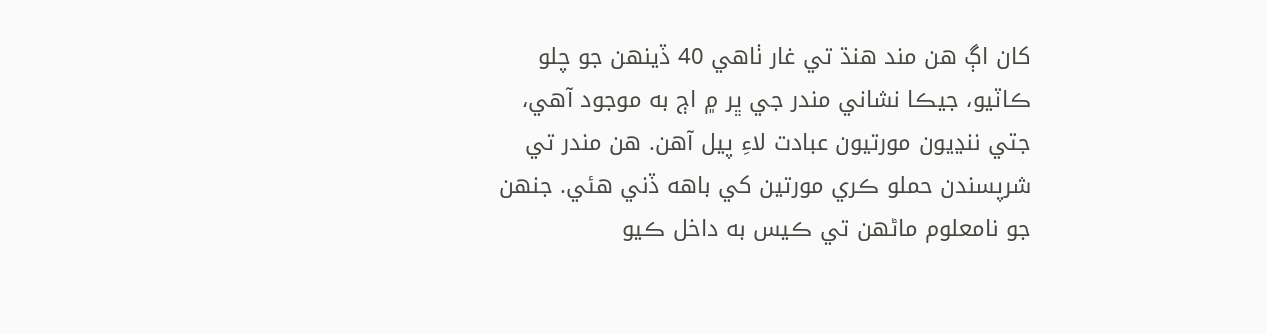کان اڳ هن مند هنڌ تي غار ٺاهي 40 ڏينهن جو چلو ڪاٽيو، جيڪا نشاني مندر جي ڀر ۾ اڄ به موجود آهي، جتي ننڍيون مورتيون عبادت لاءِ پيل آهن. هن مندر تي شرپسندن حملو ڪري مورتين کي باهه ڏني هئي. جنهن جو نامعلوم ماڻهن تي ڪيس به داخل ڪيو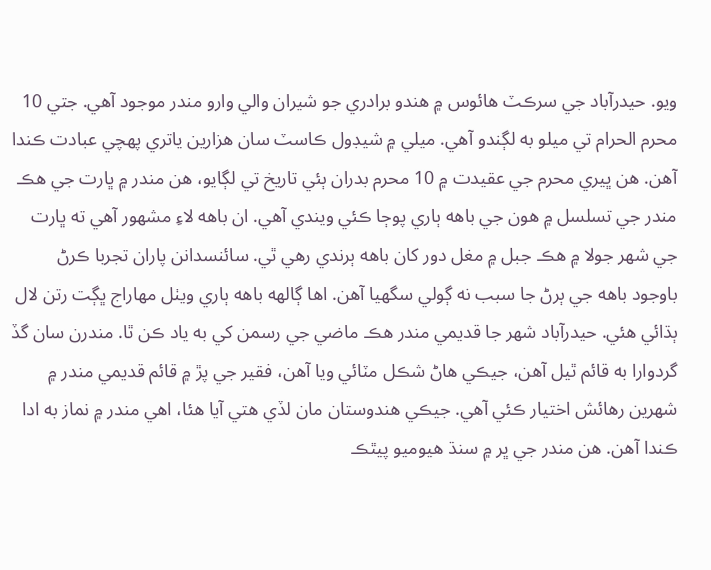ويو. حيدرآباد جي سرڪٽ هائوس ۾ هندو برادري جو شيران والي وارو مندر موجود آهي. جتي 10 محرم الحرام تي ميلو به لڳندو آهي. ميلي ۾ شيڊول ڪاسٽ سان هزارين ياتري پهچي عبادت ڪندا آهن. هن ڀيري محرم جي عقيدت ۾ 10 محرم بدران ٻئي تاريخ تي لڳايو، هن مندر ۾ ڀارت جي هڪ مندر جي تسلسل ۾ هون جي باهه ٻاري پوڄا ڪئي ويندي آهي. ان باهه لاءِ مشهور آهي ته ڀارت جي شهر جولا ۾ هڪ جبل ۾ مغل دور کان باهه ٻرندي رهي ٿي. سائنسدانن پاران تجربا ڪرڻ باوجود باهه جي ٻرڻ جا سبب نه ڳولي سگهيا آهن. اها ڳالهه باهه ٻاري ويٺل مهاراج ڀڳت رتن لال ٻڌائي هئي. حيدرآباد شهر جا قديمي مندر هڪ ماضي جي رسمن کي به ياد ڪن ٿا. مندرن سان گڏ گردوارا به قائم ٿيل آهن، جيڪي هاڻ شڪل مٽائي ويا آهن، فقير جي پڙ ۾ قائم قديمي مندر ۾ شهرين رهائش اختيار ڪئي آهي. جيڪي هندوستان مان لڏي هتي آيا هئا، اهي مندر ۾ نماز به ادا ڪندا آهن. هن مندر جي ڀر ۾ سنڌ هيوميو پيٿڪ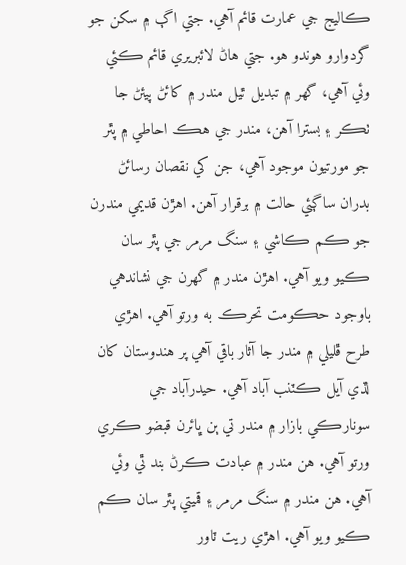ڪاليج جي عمارت قائم آهي. جتي اڳ ۾ سکن جو گردوارو هوندو هو. جتي هاڻ لائبريري قائم ڪئي وئي آهي، گهر ۾ تبديل ٿيل مندر ۾ کائڻ پيئڻ جا ٺڪر ۽ بسترا آهن، مندر جي هڪ احاطي ۾ پٿر جو مورتيون موجود آهي، جن کي نقصان رسائڻ بدران ساڳئي حالت ۾ برقرار آهن. اهڙن قديمي مندرن جو ڪم ڪاشي ۽ سنگ مرمر جي پٿر سان ڪيو ويو آهي. اهڙن مندر ۾ گهرن جي نشاندهي باوجود حڪومت تحرڪ به ورتو آهي. اهڙي طرح ڦليلي ۾ مندر جا آثار باقي آهي پر هندوستان کان لڏي آيل ڪٽنب آباد آهي. حيدرآباد جي سونارڪي بازار ۾ مندر تي ٻن ڀائرن قبضو ڪري ورتو آهي. هن مندر ۾ عبادت ڪرڻ بند ٿي وئي آهي. هن مندر ۾ سنگ مرمر ۽ قميتي پٿر سان ڪم ڪيو ويو آهي. اهڙي ريت ٽاور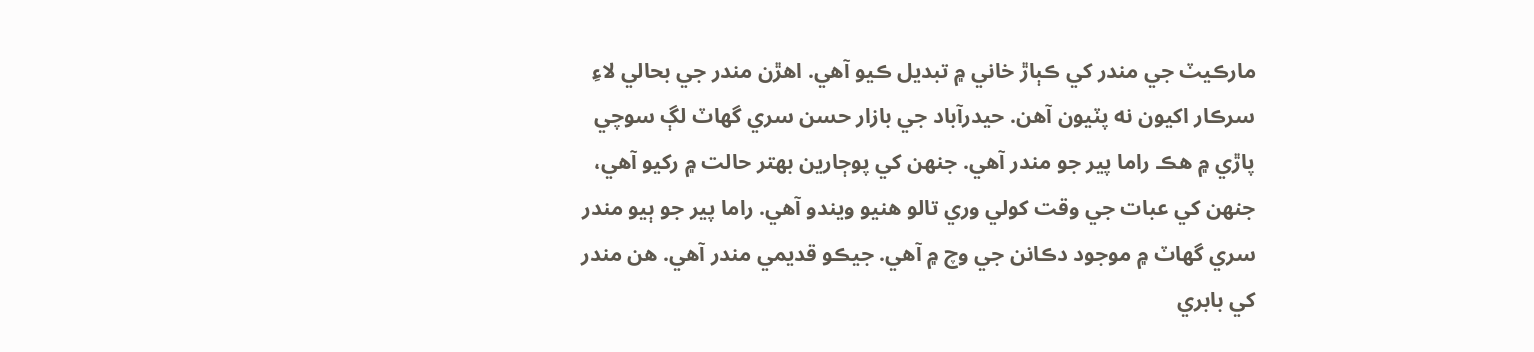مارڪيٽ جي مندر کي ڪٻاڙ خاني ۾ تبديل ڪيو آهي. اهڙن مندر جي بحالي لاءِ سرڪار اکيون نه پٽيون آهن. حيدرآباد جي بازار حسن سري گهاٽ لڳ سوچي پاڙي ۾ هڪ راما پير جو مندر آهي. جنهن کي پوڄارين بهتر حالت ۾ رکيو آهي، جنهن کي عبات جي وقت کولي وري تالو هنيو ويندو آهي. راما پير جو ٻيو مندر سري گهاٽ ۾ موجود دڪانن جي وچ ۾ آهي. جيڪو قديمي مندر آهي. هن مندر کي بابري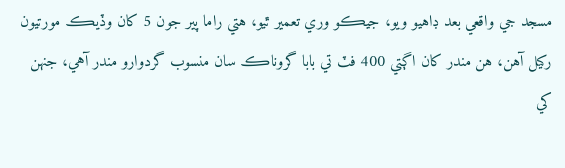مسجد جي واقعي بعد ڊاهيو ويو، جيڪو وري تعمير ٿيو، هتي راما پير جون 5 کان وڏيڪ مورتيون رکيل آهن، هن مندر کان اڳتي 400 فٽ تي بابا گروناڪ سان منسوب گردوارو مندر آهي، جنهن کي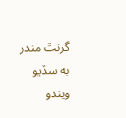گرنٿ مندر به سڏيو ويندو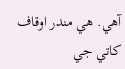آهي. هي مندر اوقاف کاتي جي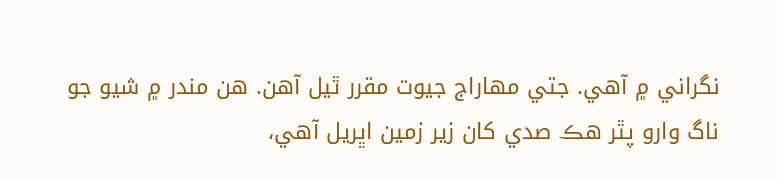نگراني ۾ آهي. جتي مهاراج جيوت مقرر ٿيل آهن. هن مندر ۾ شيو جو ناگ وارو پٿر هڪ صدي کان زير زمين اڀريل آهي،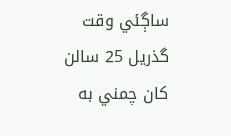ساڳئي وقت گذريل 25 سالن کان چمني به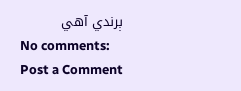ٻرندي آهي
No comments:
Post a Comment